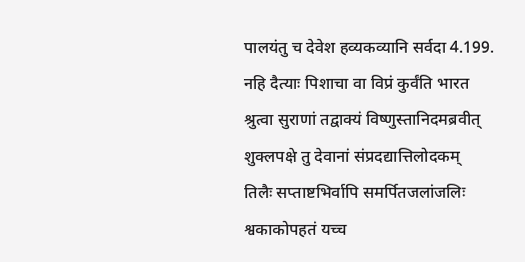पालयंतु च देवेश हव्यकव्यानि सर्वदा 4.199.
नहि दैत्याः पिशाचा वा विप्रं कुर्वंति भारत
श्रुत्वा सुराणां तद्वाक्यं विष्णुस्तानिदमब्रवीत्
शुक्लपक्षे तु देवानां संप्रदद्यात्तिलोदकम्
तिलैः सप्ताष्टभिर्वापि समर्पितजलांजलिः
श्वकाकोपहतं यच्च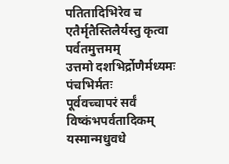पतितादिभिरेव च
एतैर्मृतैस्तिलैर्यस्तु कृत्वा पर्वतमुत्तमम्
उत्तमो दशभिर्द्रोणैर्मध्यमः पंचभिर्मतः
पूर्ववच्चापरं सर्वं विष्कंभपर्वतादिकम्
यस्मान्मधुवधे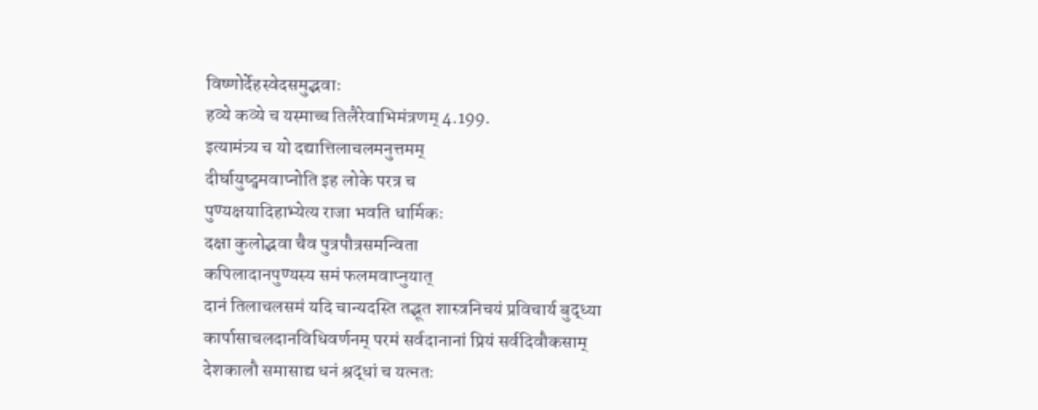विष्णोर्देहस्वेदसमुद्भवाः
हव्ये कव्ये च यस्माच्च तिलैरेवाभिमंत्रणम् 4.199.
इत्यामंत्र्य च यो दद्यात्तिलाचलमनुत्तमम्
दीर्घायुष्ट्वमवाप्नोति इह लोके परत्र च
पुण्यक्षयादिहाभ्येत्य राजा भवति धार्मिकः
दक्षा कुलोद्भवा चैव पुत्रपौत्रसमन्विता
कपिलादानपुण्यस्य समं फलमवाप्नुयात्
दानं तिलाचलसमं यदि चान्यदस्ति तद्भूत शास्त्रनिचयं प्रविचार्य बुद्ध्या
कार्पासाचलदानविधिवर्णनम् परमं सर्वदानानां प्रियं सर्वदिवौकसाम्
देशकालौ समासाद्य धनं श्रद्धां च यत्नतः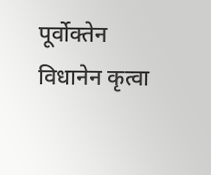पूर्वोक्तेन विधानेन कृत्वा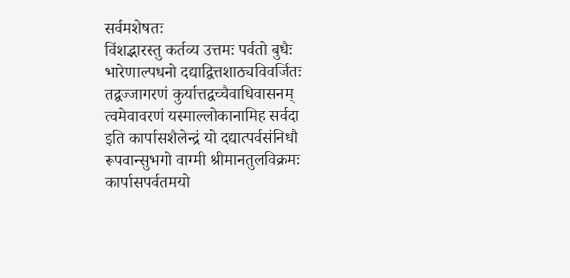सर्वमशेषतः
विंशद्भारस्तु कर्तव्य उत्तमः पर्वतो बुधैः
भारेणाल्पधनो दद्याद्वित्तशाठ्यविवर्जितः
तद्वज्जागरणं कुर्यात्तद्वच्चैवाधिवासनम्
त्वमेवावरणं यस्माल्लोकानामिह सर्वदा
इति कार्पासशैलेन्द्रं यो दद्यात्पर्वसंनिधौ
रूपवान्सुभगो वाग्मी श्रीमानतुलविक्रमः
कार्पासपर्वतमयो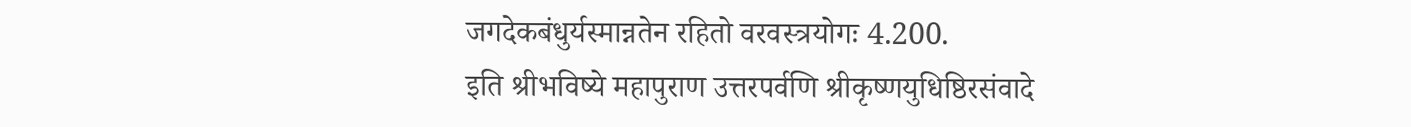जगदेकबंधुर्यस्मान्नतेन रहितो वरवस्त्रयोगः 4.200.
इति श्रीभविष्ये महापुराण उत्तरपर्वणि श्रीकृष्णयुधिष्ठिरसंवादे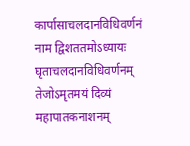कार्पासाचलदानविधिवर्णनं नाम द्विशततमोऽध्यायः
घृताचलदानविधिवर्णनम् तेजोऽमृतमयं दिव्यं महापातकनाशनम्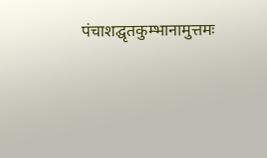पंचाशद्घृतकुम्भानामुत्तमः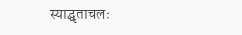स्याद्घृताचलः